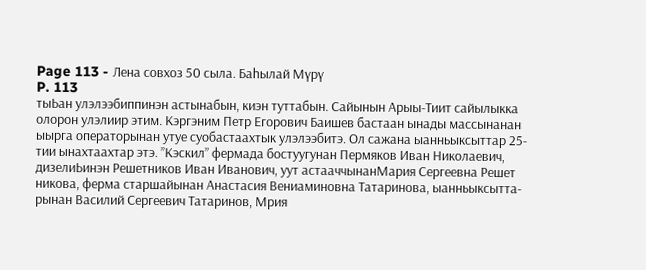Page 113 - Лена совхоз 50 сыла. Баһылай Мүрү
P. 113
тыЬан улэлээбиппинэн астынабын, киэн туттабын. Сайынын Арыы-Тиит сайылыкка
олорон улэлиир этим. Кэргэним Петр Егорович Баишев бастаан ынады массынанан
ыырга операторынан утуе суобастаахтык улэлээбитэ. Ол сажана ыанньыксыттар 25-
тии ынахтаахтар этэ. ’’Кэскил” фермада бостуугунан Пермяков Иван Николаевич,
дизелиЬинэн Решетников Иван Иванович, уут астааччынанМария Сергеевна Решет
никова, ферма старшайынан Анастасия Вениаминовна Татаринова, ыанньыксытта-
рынан Василий Сергеевич Татаринов, Мрия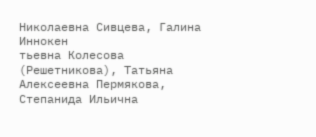Николаевна Сивцева, Галина Иннокен
тьевна Колесова (Решетникова), Татьяна Алексеевна Пермякова, Степанида Ильична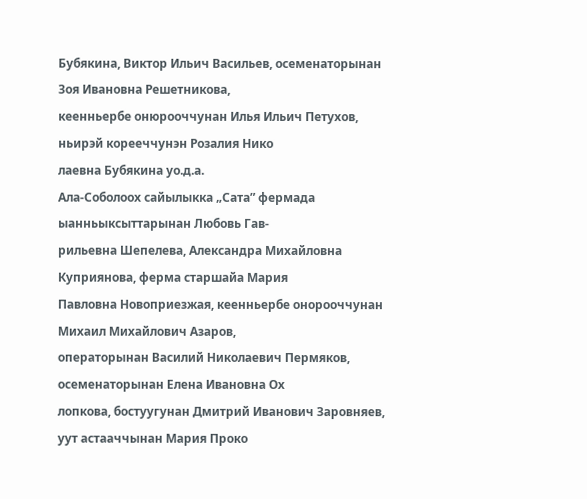Бубякина, Виктор Ильич Васильев, осеменаторынан Зоя Ивановна Решетникова,
кеенньербе онюрооччунан Илья Ильич Петухов, ньирэй корееччунэн Розалия Нико
лаевна Бубякина уо.д.а.
Ала-Соболоох сайылыкка „Сата” фермада ыанньыксыттарынан Любовь Гав-
рильевна Шепелева, Александра Михайловна Куприянова, ферма старшайа Мария
Павловна Новоприезжая, кеенньербе онорооччунан Михаил Михайлович Азаров,
операторынан Василий Николаевич Пермяков, осеменаторынан Елена Ивановна Ох
лопкова, бостуугунан Дмитрий Иванович Заровняев, уут астааччынан Мария Проко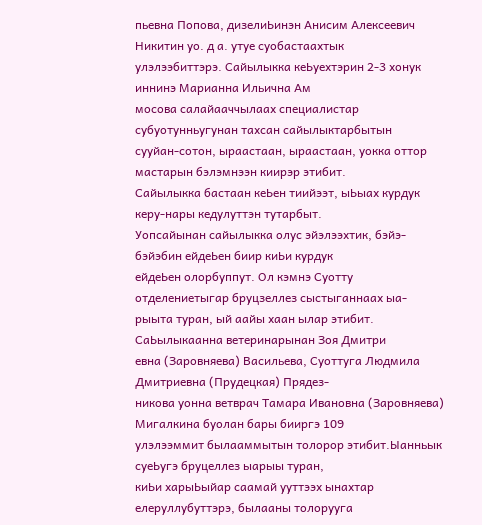пьевна Попова, дизелиЬинэн Анисим Алексеевич Никитин уо. д а. утуе суобастаахтык
улэлээбиттэрэ. Сайылыкка кеЬуехтэрин 2-3 хонук иннинэ Марианна Ильична Ам
мосова салайааччылаах специалистар субуотунньугунан тахсан сайылыктарбытын
сууйан-сотон, ыраастаан, ыраастаан, уокка оттор мастарын бэлэмнээн киирэр этибит.
Сайылыкка бастаан кеЬен тиийээт, ыЬыах курдук керу-нары кедулуттэн тутарбыт.
Уопсайынан сайылыкка олус эйэлээхтик, бэйэ-бэйэбин ейдеЬен биир киЬи курдук
ейдеЬен олорбуппут. Ол кэмнэ Суотту отделениетыгар бруцзеллез сыстыганнаах ыа-
рыыта туран, ый аайы хаан ылар этибит. СаЬылыкаанна ветеринарынан Зоя Дмитри
евна (Заровняева) Васильева, Суоттуга Людмила Дмитриевна (Прудецкая) Прядез-
никова уонна ветврач Тамара Ивановна (Заровняева) Мигалкина буолан бары бииргэ 109
улэлээммит былааммытын толорор этибит.Ыанньык суеЬугэ бруцеллез ыарыы туран,
киЬи харыЬыйар саамай ууттээх ынахтар елеруллубуттэрэ, былааны толорууга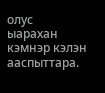олус
ыарахан кэмнэр кэлэн ааспыттара.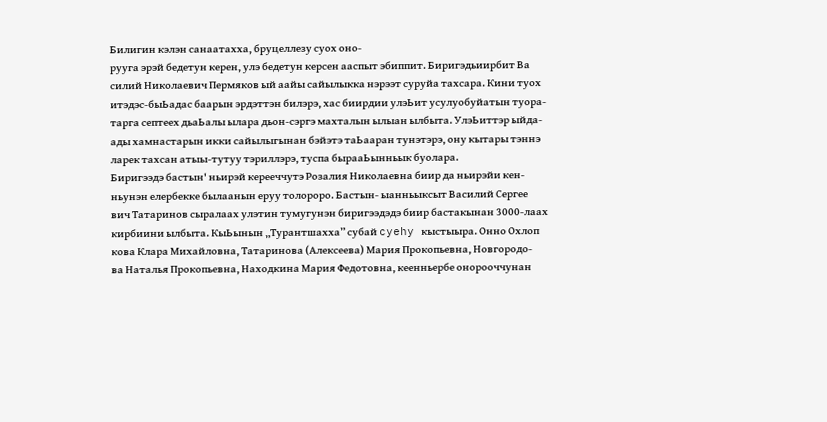Билигин кэлэн санаатахха, бруцеллезу суох оно-
рууга эрэй бедетун керен, улэ бедетун керсен ааспыт эбиппит. Биригэдьиирбит Ва
силий Николаевич Пермяков ый аайы сайылыкка нэрээт суруйа тахсара. Кини туох
итэдэс-быЬадас баарын эрдэттэн билэрэ, хас биирдии улэЬит усулуобуйатын туора-
тарга септеех дьаЬалы ылара дьон-сэргэ махталын ылыан ылбыта. УлэЬиттэр ыйда-
ады хамнастарын икки сайылыгынан бэйэтэ таЬааран тунэтэрэ, ону кытары тэннэ
ларек тахсан атыы-тутуу тэриллэрэ, туспа бырааЬынньык буолара.
Биригээдэ бастын' ньирэй керееччутэ Розалия Николаевна биир да ньирэйи кен-
ньунэн елербекке былаанын еруу толороро. Бастын- ыанньыксыт Василий Сергее
вич Татаринов сыралаах улэтин тумугунэн биригээдэдэ биир бастакынан 3000-лаах
кирбиини ылбыта. КыЬынын „Турантшахха” субай cyehy кыстыыра. Онно Охлоп
кова Клара Михайловна, Татаринова (Алексеева) Мария Прокопьевна, Новгородо-
ва Наталья Прокопьевна, Находкина Мария Федотовна, кеенньербе онорооччунан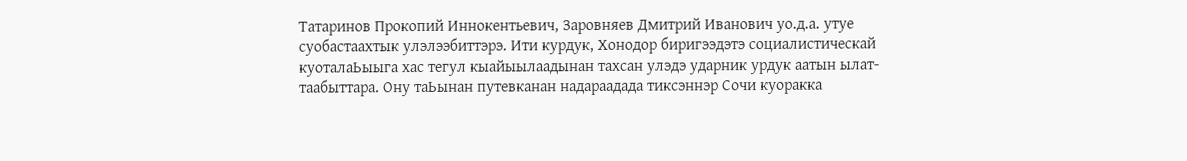Татаринов Прокопий Иннокентьевич, Заровняев Дмитрий Иванович уо.д.а. утуе
суобастаахтык улэлээбиттэрэ. Ити курдук, Хонодор биригээдэтэ социалистическай
куоталаЬыыга хас тегул кыайыылаадынан тахсан улэдэ ударник урдук аатын ылат-
таабыттара. Ону таЬынан путевканан надараадада тиксэннэр Сочи куоракка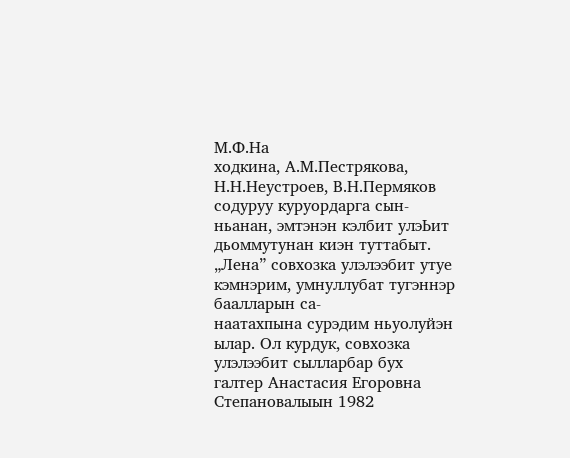М.Ф.На
ходкина, А.М.Пестрякова, Н.Н.Неустроев, В.Н.Пермяков содуруу куруордарга сын-
ньанан, эмтэнэн кэлбит улэЬит дьоммутунан киэн туттабыт.
„Лена” совхозка улэлээбит утуе кэмнэрим, умнуллубат тугэннэр баалларын са-
наатахпына сурэдим ньуолуйэн ылар. Ол курдук, совхозка улэлээбит сылларбар бух
галтер Анастасия Егоровна Степановалыын 1982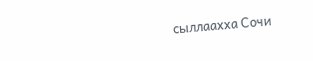сыллаахха Сочи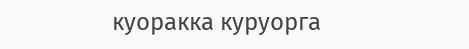куоракка куруорга